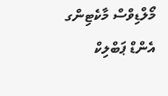މޯލްޑިވްސް މާކެޓިންގ އެންޑް ޕަބްލިކް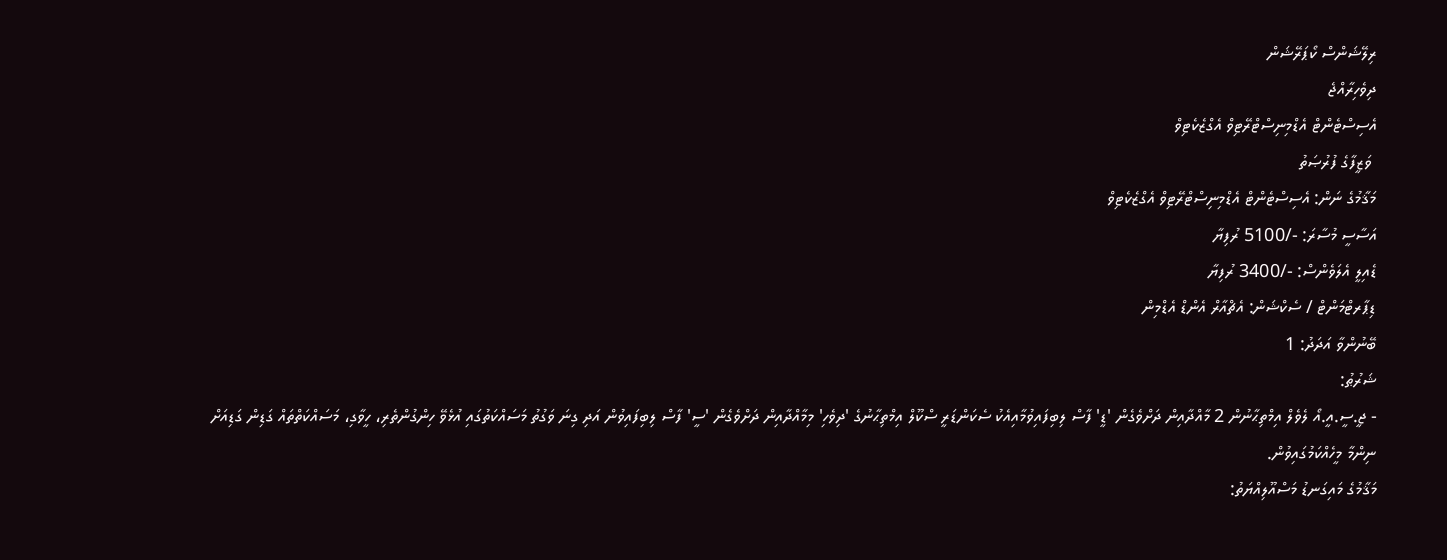ރިލޭޝަންސް ކޯޕަރޭޝަން
ދިވެހިރާއްޖެ
އެސިސްޓެންޓް އެޑްމިނިސްޓްރޭޓިވް އެގްޒެކެޓިވް
 ވަޒީފާގެ ފުރުޞަތު
މަޤާމުގެ ނަން: އެސިސްޓެންޓް އެޑްމިނިސްޓްރޭޓިވް އެގްޒެކެޓިވް
އަސާސީ މުސާރަ: -/5100 ރުފިޔާ
ޑެއިލީ އެލަވެންސް: -/3400 ރުފިޔާ
ޑިޕާރޓްމަންޓް / ސެކްޝަން: އެޗްއާރް އެންޑް އެޑްމިން
ބޭނުންވާ އަދަދު: 1
ޝަރުޠު:
- ޖީ.ސީ.އީ.އޯ ލެވެލް އިމްތިޙާނުން 2 މާއްދާއިން ދަށްވެގެން 'ޑީ' ފާސް ލިބިފައިވުމާއިއެކު ސެކަންޑަރީ ސްކޫލް އިމްތިޙާނުގެ 'ދިވެހި' މިމާއްދާއިން ދަށްވެގެން 'ސީ' ފާސް ލިބިފައިވުން އަދި ގިނަ ވަގުތު މަސައްކަތުގައި އުޅެވޭ ހިންގުންތެރި، ހީވާގި، މަސައްކަތްތައް ގަޑިން ގަޑިއަށް ނިންމާ މީހެއްކަމުގައިވުން.
މަޤާމުގެ މައިގަނޑު މަސްއޫލިއްޔަތު: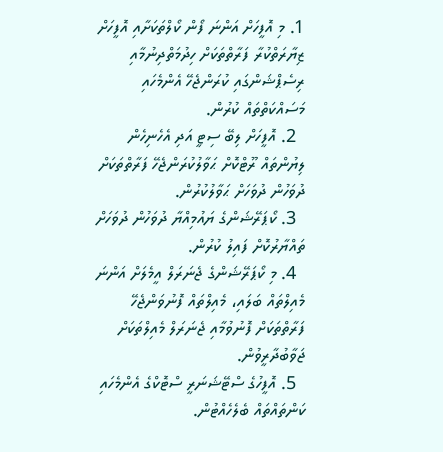1. މި އޮފީހަށް އަންނަ ފޯން ކޯލްތަކަށާއި އޮފީހަށް ޒިޔާރަތްކުރާ ފަރާތްތަކަށް ހިދުމަތްދިނުމާއި ރިސެޕްޝަންގައި ކުރަންޖެހޭ އެންމެހައި މަސައްކަތްތައް ކުރުން.
  2. އޮފީހަށް ލިބޭ ސިޓީ އަދި އެހެނިހެން ލިޔުންތައް ރޫޓްކޮށް ޙަވާލުކުރަންޖެހޭ ފަރާތްތަކަށް ދުވަހުން ދުވަހަށް ޙަވާލުކުރުން.
  3. ކޯޕަރޭޝަންގެ ޔައުމިއްޔާ ދުވަހުން ދުވަހަށް ތައްޔާރުކޮށް ފައިލު ކުރުން.
  4. މި ކޯޕަރޭޝަންގެ ޖެނަރަލް އީމެލަށް އަންނަ މެއިލްތައް ބަލައި، މެއިލްތައް ފޮނުވަންޖެހޭ ފަރާތްތަކަށް ފޮނުވުމާއި ޖެނަރަލް މެއިލްތަކަށް ޖަވާބުދާރީވުން.
  5. އޮފީހުގެ ސްޓޭޝަނަރީ ސްޓޮކްގެ އެންމެހައި ކަންތައްތައް ބެލެހެއްޓުން.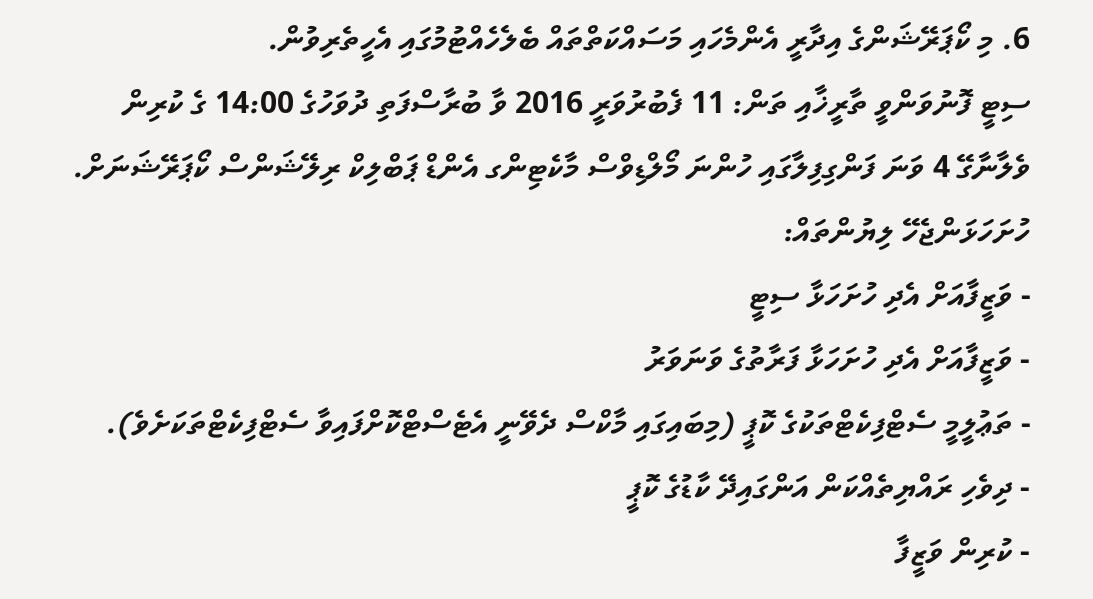6. މި ކޯޕަރޭޝަންގެ އިދާރީ އެންމެހައި މަސައްކަތްތައް ބެލެހެއްޓުމުގައި އެހީތެރިވުން.
ސިޓީ ފޮނުވަންވީ ތާރީޚާއި ތަން: 11 ފެބުރުވަރީ 2016 ވާ ބުރާސްފަތި ދުވަހުގެ 14:00 ގެ ކުރިން ވެލާނާގޭ 4 ވަނަ ފަންގިފިލާގައި ހުންނަ މޯލްޑިވްސް މާކެޓިންގ އެންޑް ޕަބްލިކް ރިލޭޝަންސް ކޯޕަރޭޝަނަށް.
ހުށަހަޅަންޖެހޭ ލިޔުންތައް:
- ވަޒީފާއަށް އެދި ހުށަހަޅާ ސިޓީ
- ވަޒީފާއަށް އެދި ހުށަހަޅާ ފަރާތުގެ ވަނަވަރު
- ތަޢުލީމީ ސެޓްފިކެޓްތަކުގެ ކޮޕީ (މިބައިގައި މާކްސް ދެވޭނީ އެޓެސްޓްކޮށްފައިވާ ސެޓްފިކެޓްތަކަށެވެ).
- ދިވެހި ރައްޔިތެއްކަން އަންގައިދޭ ކާޑުގެ ކޮޕީ
- ކުރިން ވަޒީފާ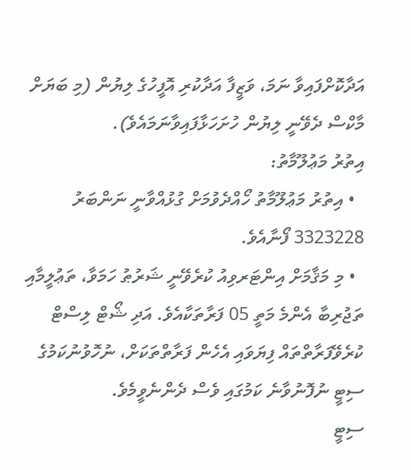އަދާކޮށްފައިވާ ނަމަ، ވަޒީފާ އަދާކުރި އޮފީހުގެ ލިޔުން (މި ބަޔަށް މާކްސް ދެވޭނީ ލިޔުން ހުށަހަޅާފައިވާނަމައެވެ).
އިތުރު މަޢުލޫމާތު:
  • އިތުރު މަޢުލޫމާތު ހޯއްދެވުމަށް ގުޅުއްވާނީ ނަންބަރު 3323228 ފޯނާއެވެ.
  • މި މަޤާމަށް އިންޓަރވިއު ކުރެވޭނީ ޝަރުޠު ހަމަވާ، ތަޢުލީމާއި ތަޖުރިބާ އެންމެ މަތީ 05 ފަރާތަކާއެވެ. އަދި ޝޯޓް ލިސްޓް ކުރެވޭފަރާތްތައް ފިޔަވައި އެހެން ފަރާތްތަކަށް، ނުހޮވުނުކަމުގެ ސިޓީ ނުފޮނުވާނެ ކަމުގައި ވެސް ދެންނެވީމެވެ.
ސިޓީ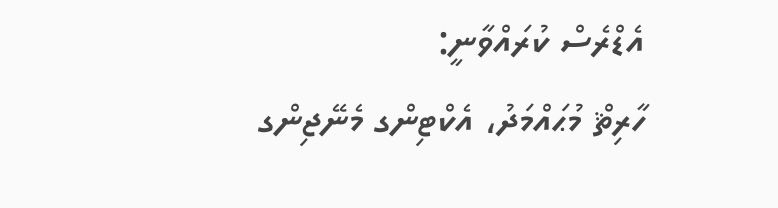އެޑްރެސް ކުރައްވާނީ:
ހާރިޘް މުޙައްމަދު، އެކްޓިންގ މެނޭޖިންގ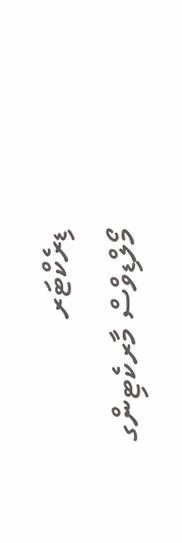ޑިރެކްޓަރ
މޯލްޑިވްސް މާރކެޓިންގ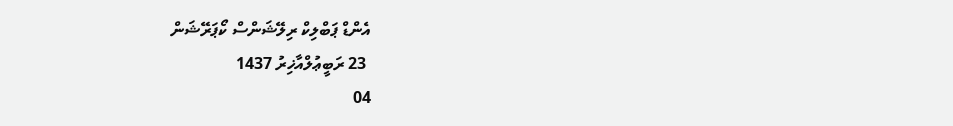އެންޑް ޕަބްލިކް ރިލޭޝަންސް ކޯޕަރޭޝަން
 23 ރަބީޢުލްއާޚިރު 1437
04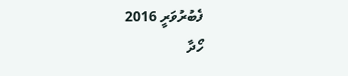ފެބުރުވަރީ 2016
ހޯދާ